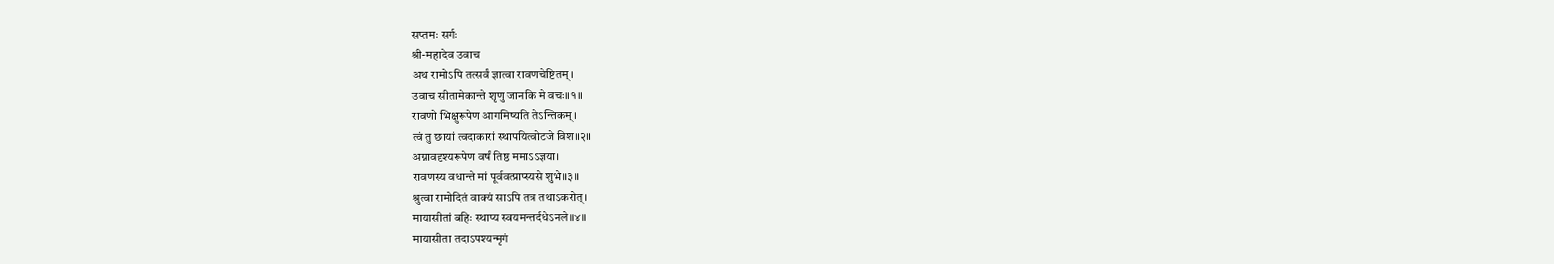सप्तमः सर्गः
श्री-महादेव उवाच
अथ रामोऽपि तत्सर्वं ज्ञात्वा रावणचेष्टितम्।
उवाच सीतामेकान्ते शृणु जानकि मे वचः॥१॥
रावणो भिक्षुरूपेण आगमिष्यति तेऽन्तिकम्।
त्वं तु छायां त्वदाकारां स्थापयित्वोटजे विश॥२॥
अग्नावदृश्यरूपेण वर्षं तिष्ठ ममाऽऽज्ञया।
रावणस्य वधान्ते मां पूर्ववत्प्राप्स्यसे शुभे॥३॥
श्रुत्वा रामोदितं वाक्यं साऽपि तत्र तथाऽकरोत्।
मायासीतां बहिः स्थाप्य स्वयमन्तर्दधेऽनले॥४॥
मायासीता तदाऽपश्यन्मृगं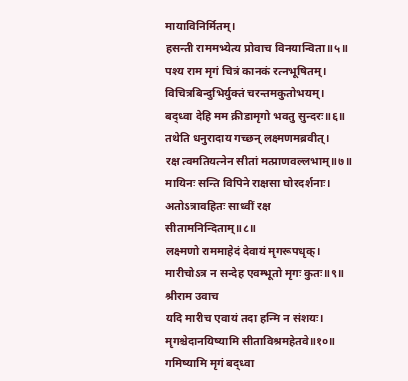मायाविनिर्मितम्।
हसन्ती राममभ्येत्य प्रोवाच विनयान्विता॥५॥
पश्य राम मृगं चित्रं कानकं रत्नभूषितम्।
विचित्रबिन्दुभिर्युक्तं चरन्तमकुतोभयम्।
बद्ध्वा देहि मम क्रीडामृगो भवतु सुन्दरः॥६॥
तथेति धनुरादाय गच्छन् लक्ष्मणमब्रवीत्।
रक्ष त्वमतियत्नेन सीतां मत्प्राणवल्लभाम्॥७॥
मायिनः सन्ति विपिने राक्षसा घोरदर्शनाः।
अतोऽत्रावहितः साध्वीं रक्ष सीतामनिन्दिताम्॥८॥
लक्ष्मणो राममाहेदं देवायं मृगरूपधृक्।
मारीचोऽत्र न सन्देह एवम्भूतो मृगः कुतः॥९॥
श्रीराम उवाच
यदि मारीच एवायं तदा हन्मि न संशयः।
मृगश्चेदानयिष्यामि सीताविश्रमहेतवे॥१०॥
गमिष्यामि मृगं बद्ध्वा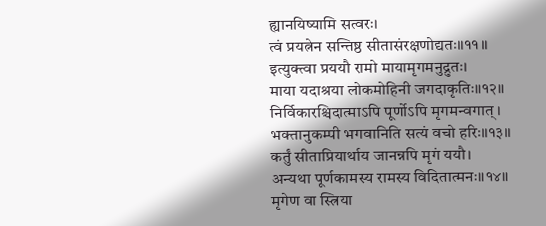ह्यानयिष्यामि सत्वरः।
त्वं प्रयत्नेन सन्तिष्ठ सीतासंरक्षणोद्यतः॥११॥
इत्युक्त्वा प्रययौ रामो मायामृगमनुद्रुतः।
माया यदाश्रया लोकमोहिनी जगदाकृतिः॥१२॥
निर्विकारश्चिदात्माऽपि पूर्णोऽपि मृगमन्वगात्।
भक्तानुकम्पी भगवानिति सत्यं वचो हरिः॥१३॥
कर्तुं सीताप्रियार्थाय जानन्नपि मृगं ययौ।
अन्यथा पूर्णकामस्य रामस्य विदितात्मनः॥१४॥
मृगेण वा स्त्रिया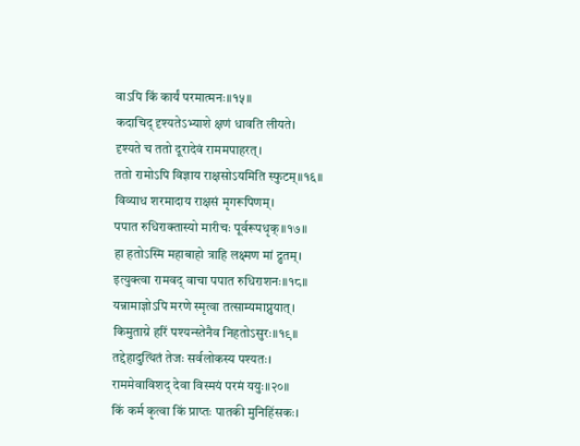वाऽपि किं कार्यं परमात्मनः॥१५॥
कदाचिद् दृश्यतेऽभ्याशे क्षणं धावति लीयते।
दृश्यते च ततो दूरादेवं राममपाहरत्।
ततो रामोऽपि विज्ञाय राक्षसोऽयमिति स्फुटम्॥१६॥
विव्याध शरमादाय राक्षसं मृगरूपिणम्।
पपात रुधिराक्तास्यो मारीचः पूर्वरूपधृक्॥१७॥
हा हतोऽस्मि महाबाहो त्राहि लक्ष्मण मां द्रुतम्।
इत्युक्त्वा रामवद् वाचा पपात रुधिराशनः॥१८॥
यन्नामाज्ञोऽपि मरणे स्मृत्वा तत्साम्यमाप्नुयात्।
किमुताग्रे हरिं पश्यन्स्तेनैव निहतोऽसुरः॥१९॥
तद्देहादुत्थितं तेजः सर्वलोकस्य पश्यतः।
राममेवाविशद् देवा विस्मयं परमं ययुः॥२०॥
किं कर्म कृत्वा किं प्राप्तः पातकी मुनिहिंसकः।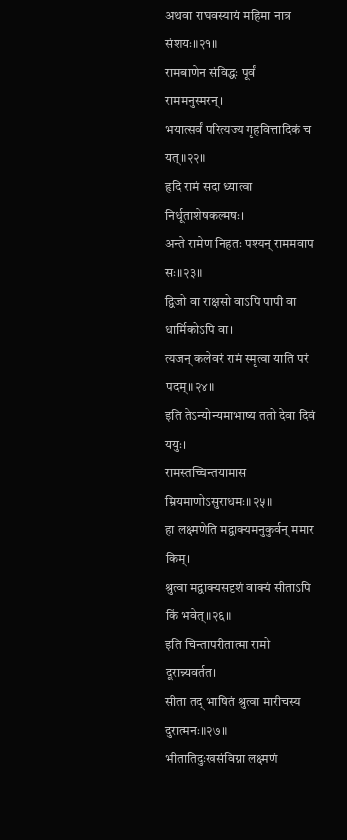अथवा राघवस्यायं महिमा नात्र संशयः॥२१॥
रामबाणेन संविद्धः पूर्वं राममनुस्मरन्।
भयात्सर्वं परित्यज्य गृहवित्तादिकं च यत्॥२२॥
हृदि रामं सदा ध्यात्वा निर्धूताशेषकल्मषः।
अन्ते रामेण निहतः पश्यन् राममवाप सः॥२३॥
द्विजो वा राक्षसो वाऽपि पापी वा धार्मिकोऽपि वा।
त्यजन् कलेवरं रामं स्मृत्वा याति परं पदम्॥२४॥
इति तेऽन्योन्यमाभाष्य ततो देवा दिवं ययुः।
रामस्तच्चिन्तयामास म्रियमाणोऽसुराधमः॥२५॥
हा लक्ष्मणेति मद्वाक्यमनुकुर्वन् ममार किम्।
श्रुत्वा मद्वाक्यसदृशं वाक्यं सीताऽपि किं भवेत्॥२६॥
इति चिन्तापरीतात्मा रामो दूरान्न्यवर्तत।
सीता तद् भाषितं श्रुत्वा मारीचस्य दुरात्मनः॥२७॥
भीतातिदुःखसंविग्ना लक्ष्मणं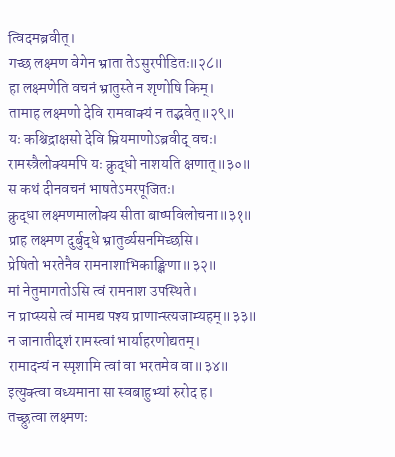त्विदमब्रवीत्।
गच्छ लक्ष्मण वेगेन भ्राता तेऽसुरपीडितः॥२८॥
हा लक्ष्मणेति वचनं भ्रातुस्ते न शृणोषि किम्।
तामाह लक्ष्मणो देवि रामवाक्यं न तद्भवेत्॥२९॥
यः कश्चिद्राक्षसो देवि म्रियमाणोऽब्रवीद् वचः।
रामस्त्रैलोक्यमपि यः क्रुद्धो नाशयति क्षणात्॥३०॥
स कथं दीनवचनं भाषतेऽमरपूजितः।
क्रुद्धा लक्ष्मणमालोक्य सीता बाष्पविलोचना॥३१॥
प्राह लक्ष्मण दुर्बुद्धे भ्रातुर्व्यसनमिच्छसि।
प्रेषितो भरतेनैव रामनाशाभिकाङ्क्षिणा॥३२॥
मां नेतुमागतोऽसि त्वं रामनाश उपस्थिते।
न प्राप्स्यसे त्वं मामद्य पश्य प्राणान्स्त्यजाम्यहम्॥३३॥
न जानातीदृशं रामस्त्वां भार्याहरणोद्यतम्।
रामादन्यं न स्पृशामि त्वां वा भरतमेव वा॥३४॥
इत्युक्त्वा वध्यमाना सा स्वबाहुभ्यां रुरोद ह।
तच्छ्रुत्वा लक्ष्मणः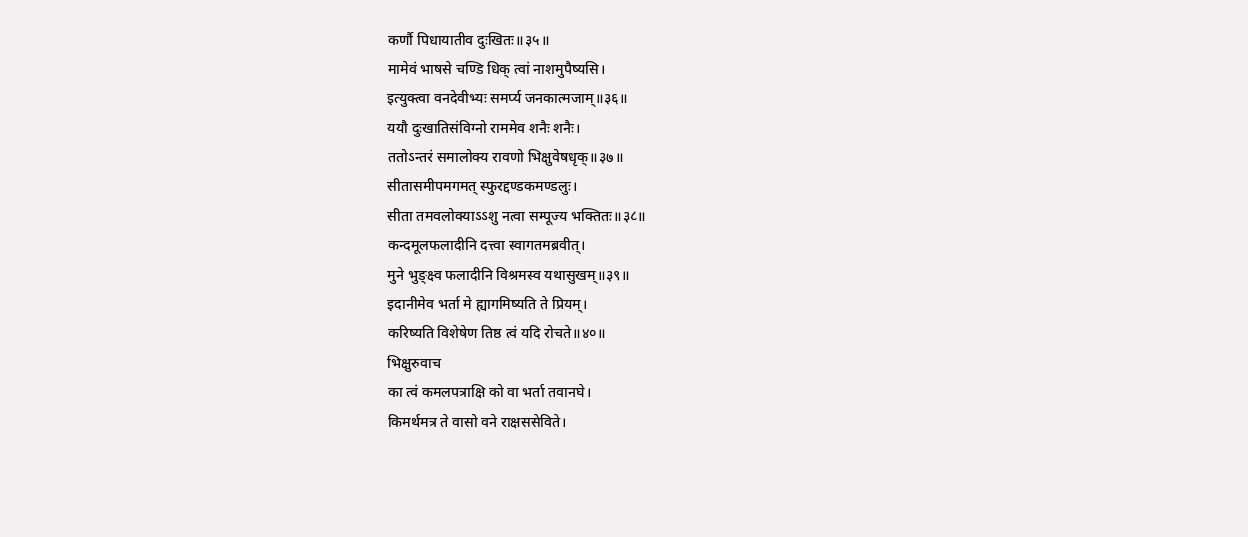कर्णौ पिधायातीव दुःखितः॥३५॥
मामेवं भाषसे चण्डि धिक् त्वां नाशमुपैष्यसि।
इत्युक्त्वा वनदेवीभ्यः समर्प्य जनकात्मजाम्॥३६॥
ययौ दुःखातिसंविग्नो राममेव शनैः शनैः।
ततोऽन्तरं समालोक्य रावणो भिक्षुवेषधृक्॥३७॥
सीतासमीपमगमत् स्फुरद्दण्डकमण्डलुः।
सीता तमवलोक्याऽऽशु नत्वा सम्पूज्य भक्तितः॥३८॥
कन्दमूलफलादीनि दत्त्वा स्वागतमब्रवीत्।
मुने भुङ्क्ष्व फलादीनि विश्रमस्व यथासुखम्॥३९॥
इदानीमेव भर्ता मे ह्यागमिष्यति ते प्रियम्।
करिष्यति विशेषेण तिष्ठ त्वं यदि रोचते॥४०॥
भिक्षुरुवाच
का त्वं कमलपत्राक्षि को वा भर्ता तवानघे।
किमर्थमत्र ते वासो वने राक्षससेविते।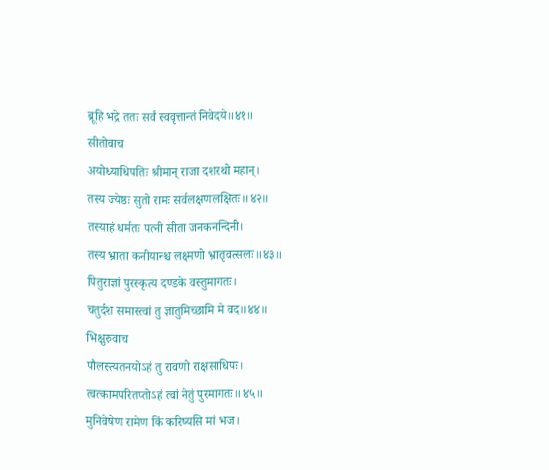ब्रूहि भद्रे ततः सर्वं स्ववृत्तान्तं निवेदये॥४१॥
सीतोवाच
अयोध्याधिपतिः श्रीमान् राजा दशरथो महान्।
तस्य ज्येष्ठः सुतो रामः सर्वलक्षणलक्षितः॥४२॥
तस्याहं धर्मतः पत्नी सीता जनकनन्दिनी।
तस्य भ्राता कनीयान्श्च लक्ष्मणो भ्रातृवत्सलः॥४३॥
पितुराज्ञां पुरस्कृत्य दण्डके वस्तुमागतः।
चतुर्दश समास्त्वां तु ज्ञातुमिच्छामि मे वद॥४४॥
भिक्षुरुवाच
पौलस्त्यतनयोऽहं तु रावणो राक्षसाधिपः।
त्वत्कामपरितप्तोऽहं त्वां नेतुं पुरमागतः॥४५॥
मुनिवेषेण रामेण किं करिष्यसि मां भज।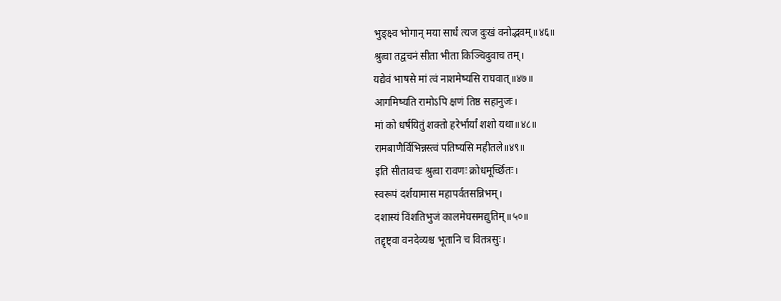भुङ्क्ष्व भोगान् मया सार्धं त्यज दुःखं वनोद्भवम्॥४६॥
श्रुत्वा तद्वचनं सीता भीता किञ्चिदुवाच तम्।
यद्येवं भाषसे मां त्वं नाशमेष्यसि राघवात्॥४७॥
आगमिष्यति रामोऽपि क्षणं तिष्ठ सहानुजः।
मां को धर्षयितुं शक्तो हरेर्भार्यां शशो यथा॥४८॥
रामबाणैर्विभिन्नस्त्वं पतिष्यसि महीतले॥४९॥
इति सीतावचः श्रुत्वा रावणः क्रोधमूर्च्छितः।
स्वरूपं दर्शयामास महापर्वतसन्निभम्।
दशास्यं विंशतिभुजं कालमेघसमद्युतिम्॥५०॥
तद्दृष्ट्वा वनदेव्यश्च भूतानि च वितत्रसुः।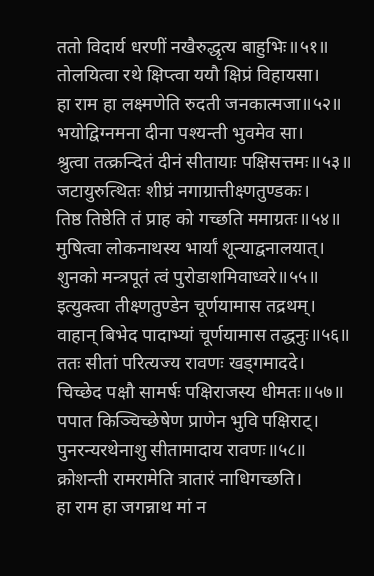ततो विदार्य धरणीं नखैरुद्धृत्य बाहुभिः॥५१॥
तोलयित्वा रथे क्षिप्त्वा ययौ क्षिप्रं विहायसा।
हा राम हा लक्ष्मणेति रुदती जनकात्मजा॥५२॥
भयोद्विग्नमना दीना पश्यन्ती भुवमेव सा।
श्रुत्वा तत्क्रन्दितं दीनं सीतायाः पक्षिसत्तमः॥५३॥
जटायुरुत्थितः शीघ्रं नगाग्रात्तीक्ष्णतुण्डकः।
तिष्ठ तिष्ठेति तं प्राह को गच्छति ममाग्रतः॥५४॥
मुषित्वा लोकनाथस्य भार्यां शून्याद्वनालयात्।
शुनको मन्त्रपूतं त्वं पुरोडाशमिवाध्वरे॥५५॥
इत्युक्त्वा तीक्ष्णतुण्डेन चूर्णयामास तद्रथम्।
वाहान् बिभेद पादाभ्यां चूर्णयामास तद्धनुः॥५६॥
ततः सीतां परित्यज्य रावणः खड्गमाददे।
चिच्छेद पक्षौ सामर्षः पक्षिराजस्य धीमतः॥५७॥
पपात किञ्चिच्छेषेण प्राणेन भुवि पक्षिराट्।
पुनरन्यरथेनाशु सीतामादाय रावणः॥५८॥
क्रोशन्ती रामरामेति त्रातारं नाधिगच्छति।
हा राम हा जगन्नाथ मां न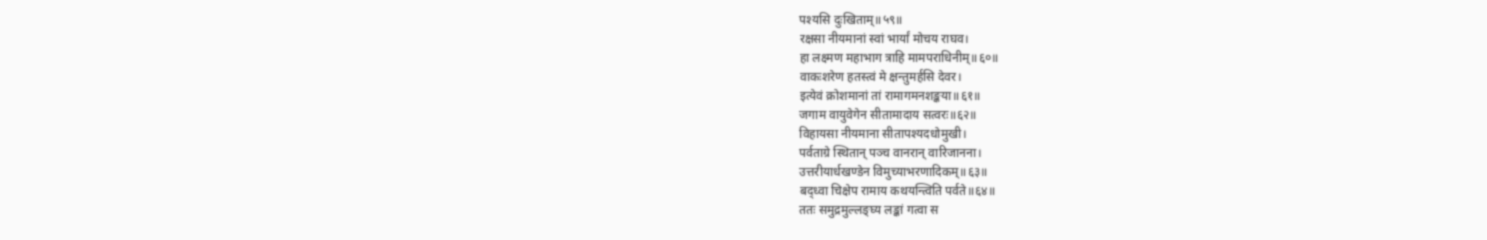पश्यसि दुःखिताम्॥५९॥
रक्षसा नीयमानां स्वां भार्यां मोचय राघव।
हा लक्ष्मण महाभाग त्राहि मामपराधिनीम्॥६०॥
वाकःशरेण हतस्त्वं मे क्षन्तुमर्हसि देवर।
इत्येवं क्रोशमानां तां रामागमनशङ्कया॥६१॥
जगाम वायुवेगेन सीतामादाय सत्वरः॥६२॥
विहायसा नीयमाना सीतापश्यदधोमुखी।
पर्वताग्रे स्थितान् पञ्च वानरान् वारिजानना।
उत्तरीयार्धखण्डेन विमुच्याभरणादिकम्॥६३॥
बद्ध्वा चिक्षेप रामाय कथयन्त्विति पर्वते॥६४॥
ततः समुद्रमुल्लङ्घ्य लङ्कां गत्वा स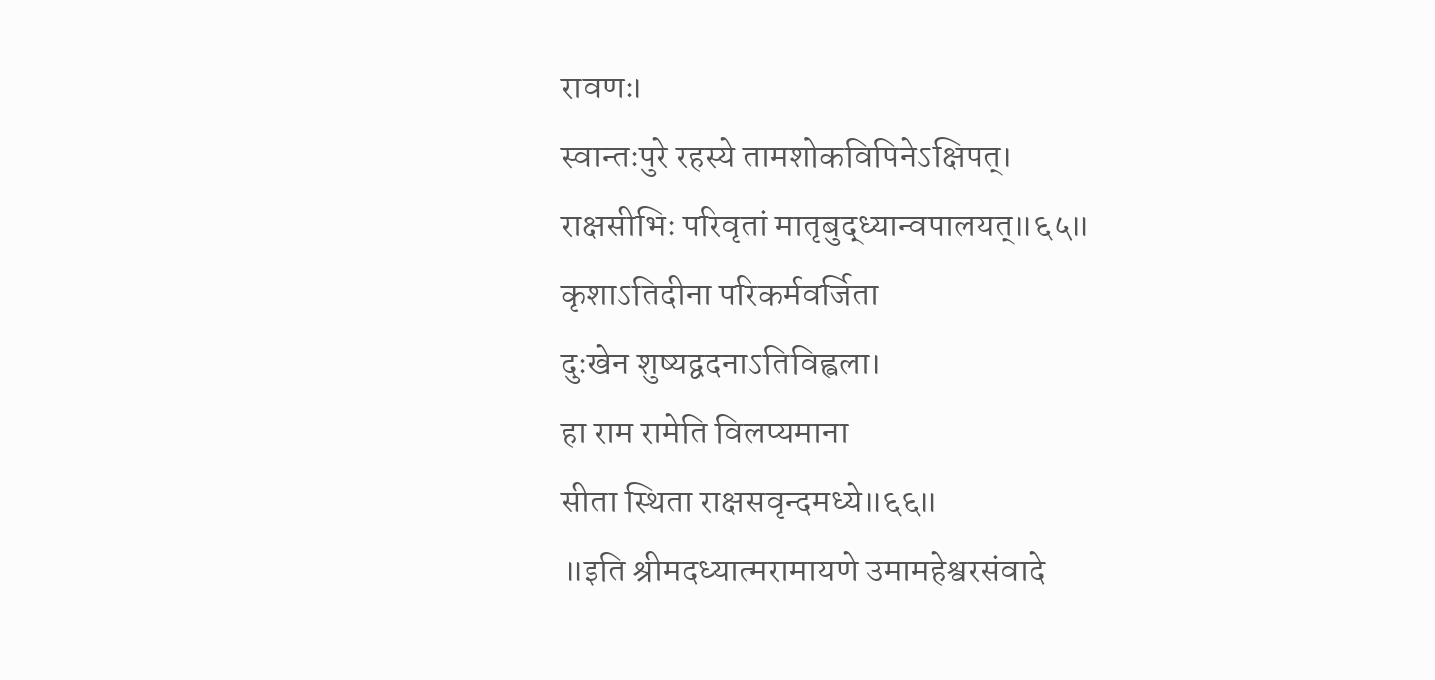रावणः।
स्वान्तःपुरे रहस्ये तामशोकविपिनेऽक्षिपत्।
राक्षसीभिः परिवृतां मातृबुद्ध्यान्वपालयत्॥६५॥
कृशाऽतिदीना परिकर्मवर्जिता
दुःखेन शुष्यद्वदनाऽतिविह्वला।
हा राम रामेति विलप्यमाना
सीता स्थिता राक्षसवृन्दमध्ये॥६६॥
॥इति श्रीमदध्यात्मरामायणे उमामहेश्वरसंवादे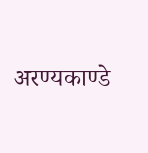अरण्यकाण्डे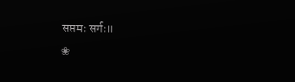सप्तमः सर्गः॥
❀